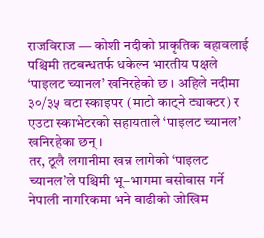राजविराज — कोशी नदीको प्राकृतिक बहावलाई पश्चिमी तटबन्धतर्फ धकेल्न भारतीय पक्षले ‘पाइलट च्यानल’ खनिरहेको छ । अहिले नदीमा ३०/३५ वटा स्काइपर (माटो काट्ने ट्याक्टर) र एउटा स्काभेटरको सहायताले ‘पाइलट च्यानल’ खनिरहेका छन् ।
तर, ठूलै लगानीमा खन्न लागेको ‘पाइलट च्यानल’ले पश्चिमी भू–भागमा बसोबास गर्ने नेपाली नागरिकमा भने बाढीको जोखिम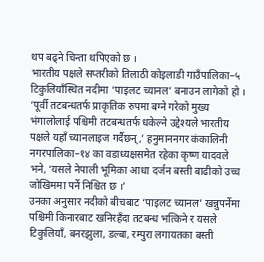थप बढ्ने चिन्ता थपिएको छ ।
भारतीय पक्षले सप्तरीको तिलाठी कोइलाडी गाउँपालिका–५ टिकुलियाँस्थित नदीमा ‘पाइलट च्यानल’ बनाउन लागेको हो । ‘पूर्वी तटबन्धतर्फ प्राकृतिक रुपमा बग्ने गरेको मुख्य भंगालोलाई पश्चिमी तटबन्धतर्फ धकेल्ने उद्देश्यले भारतीय पक्षले यहाँ च्यानलाइज गर्दैछन्,’ हनुमाननगर कंकालिनी नगरपालिका–१४ का वडाध्यक्षसमेत रहेका कृष्ण यादवले भने, ‘यसले नेपाली भूमिका आधा दर्जन बस्ती बाढीको उच्च जोखिममा पर्ने निश्चित छ ।’
उनका अनुसार नदीको बीचबाट ‘पाइलट च्यानल’ खन्नुपर्नेमा पश्चिमी किनारबाट खनिरहँदा तटबन्ध भत्किने र यसले टिकुलियाँ, बनरझुला, डल्बा, रम्पुरा लगायतका बस्ती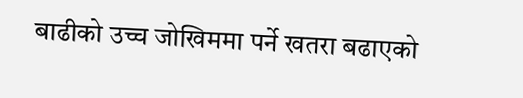बाढीको उच्च जोखिममा पर्ने खतरा बढाएको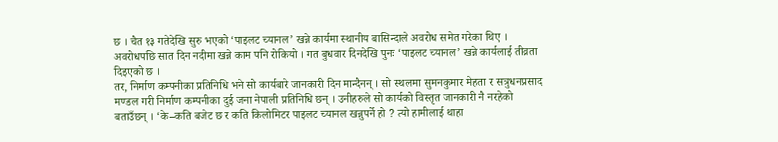छ । चैत १३ गतेदेखि सुरु भएको ‘पाइलट च्यानल’ खन्ने कार्यमा स्थानीय बासिन्दाले अवरोध समेत गरेका थिए । अवरोधपछि सात दिन नदीमा खन्ने काम पनि रोकियो । गत बुधवार दिनदेखि पुनः ‘पाइलट च्यानल’ खन्ने कार्यलाई तीव्रता दिइएको छ ।
तर, निर्माण कम्पनीका प्रतिनिधि भने सो कार्यबारे जानकारी दिन मान्दैनन् । सो स्थलमा सुमनकुमार मेहता र सत्रुधनप्रसाद मण्डल गरी निर्माण कम्पनीका दुई जना नेपाली प्रतिनिधि छन् । उनीहरुले सो कार्यको विस्तृत जानकारी नै नरहेको बताउँछन् । ‘के–कति बजेट छ र कति किलोमिटर पाइलट च्यानल खन्नुपर्ने हो ? त्यो हामीलाई थाहा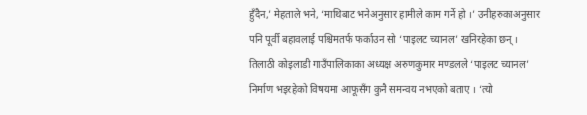हुँदैन,’ मेहताले भने, ‘माथिबाट भनेअनुसार हामीले काम गर्ने हो ।’ उनीहरुकाअनुसार पनि पूर्वी बहावलाई पश्चिमतर्फ फर्काउन सो ‘पाइलट च्यानल’ खनिरहेका छन् ।
तिलाठी कोइलाडी गाउँपालिकाका अध्यक्ष अरुणकुमार मण्डलले ‘पाइलट च्यानल’ निर्माण भइरहेको विषयमा आफूसँग कुनै समन्वय नभएको बताए । ‘त्यो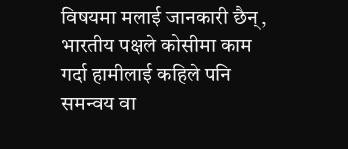विषयमा मलाई जानकारी छैन्, भारतीय पक्षले कोसीमा काम गर्दा हामीलाई कहिले पनि समन्वय वा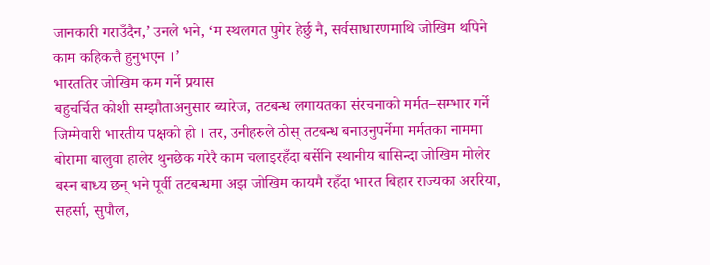जानकारी गराउँदैन,’ उनले भने, ‘म स्थलगत पुगेर हेर्छु नै, सर्वसाधारणमाथि जोखिम थपिने काम कहिकत्तै हुनुभएन ।’
भारततिर जोखिम कम गर्ने प्रयास
बहुचर्चित कोशी सम्झौताअनुसार ब्यारेज, तटबन्ध लगायतका संरचनाको मर्मत–सम्भार गर्ने जिम्मेवारी भारतीय पक्षको हो । तर, उनीहरुले ठोस् तटबन्ध बनाउनुपर्नेमा मर्मतका नाममा बोरामा बालुवा हालेर थुनछेक गरेरै काम चलाइरहँदा बर्सेनि स्थानीय बासिन्दा जोखिम मोलेर बस्न बाध्य छन् भने पूर्वी तटबन्धमा अझ जोखिम कायमै रहँदा भारत बिहार राज्यका अररिया, सहर्सा, सुपौल,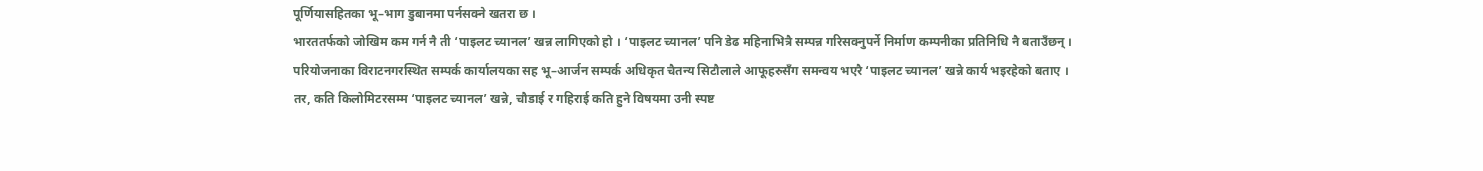पूर्णियासहितका भू–भाग डुबानमा पर्नसक्ने खतरा छ ।
भारततर्फको जोखिम कम गर्न नै ती ‘पाइलट च्यानल’ खन्न लागिएको हो । ‘पाइलट च्यानल’ पनि डेढ महिनाभित्रै सम्पन्न गरिसक्नुपर्ने निर्माण कम्पनीका प्रतिनिधि नै बताउँछन् ।
परियोजनाका विराटनगरस्थित सम्पर्क कार्यालयका सह भू–आर्जन सम्पर्क अधिकृत चैतन्य सिटौलाले आफूहरुसँग समन्वय भएरै ‘पाइलट च्यानल’ खन्ने कार्य भइरहेको बताए ।
तर, कति किलोमिटरसम्म ‘पाइलट च्यानल’ खन्ने, चौडाई र गहिराई कति हुने विषयमा उनी स्पष्ट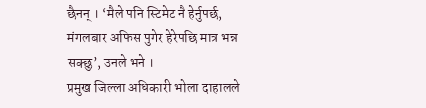छैनन् । ‘मैले पनि स्टिमेट नै हेर्नुपर्छ, मंगलबार अफिस पुगेर हेरेपछि मात्र भन्न सक्छु’, उनले भने ।
प्रमुख जिल्ला अधिकारी भोला दाहालले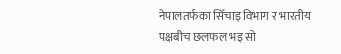नेपालतर्फका सिँचाइ विभाग र भारतीय पक्षबीच छलफल भइ सो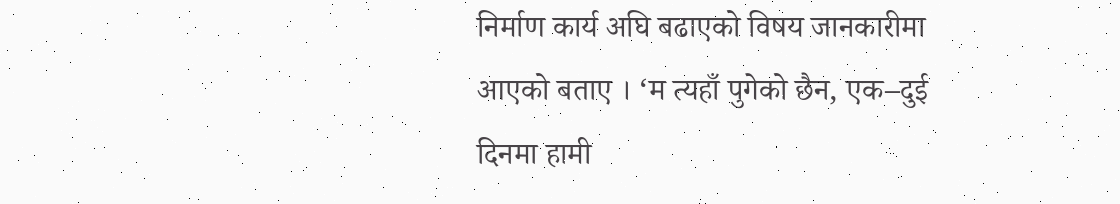निर्माण कार्य अघि बढाएको विषय जानकारीमा आएको बताए । ‘म त्यहाँ पुगेको छैन, एक–दुई दिनमा हामी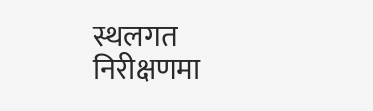स्थलगत निरीक्षणमा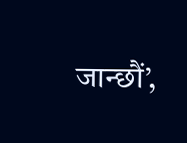जान्छौं’,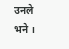उनले भने ।